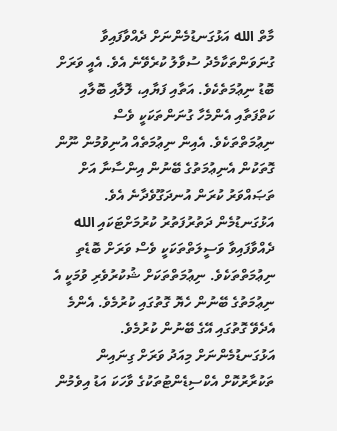މާތް الله އަޅުގަނޑުމެންނަށް ދެއްވާފައިވާ ގުނަވަންތަކާމެދު ސުވާލު ކުރެވޭނެ އެވެ. އެއީ ވަރަށް ބޮޑު ނިޢުމަތެކެވެ. އަތާއި ފަޔާއި، ލޮލާއި ބޮލާއި ކަތްފަތާއި އެންމެހާ ގުނަންތަކަކީ ވެސް ނިޢުމަތްތަކެވެ. އެއިން ނިޢުމަތެއް އުނިވުމުން ނޫން ގޮތަކުން އެނިޢުމަތުގެ ބޭނުން އިންސާނާ އަށް ތަޞައްވަރު ކުރަން އުނދަގޫވެދާނެ އެވެ.
އަޅުގަނޑުމެން ދަތުރުފަތުރު ކުރުމަށްޓަކައި الله ދެއްވާފައިވާ ވަސީލަތްތަކަކީ ވެސް ވަރަށް ބޮޑެތި ނިޢުމަތްތަކެވެ. ނިޢުމަތްތަކަށް ޝުކުރުވެރި ވުމަކީ އެ ނިޢުމަތުގެ ބޭނުން ހެޔޮ ގޮތުގައި ކުރުމެވެ. އެންމެ އެދެވޭ ގޮތުގައި އޭގެ ބޭނުން ކުރުމެވެ. އަޅުގަނޑުމެންނަށް މިއަދު ވަރަށް ގިނައިން ތަކުރާރުކޮށް އެކްސިޑެންޓުތަކުގެ ވާހަކަ އަޑު އިވެމުން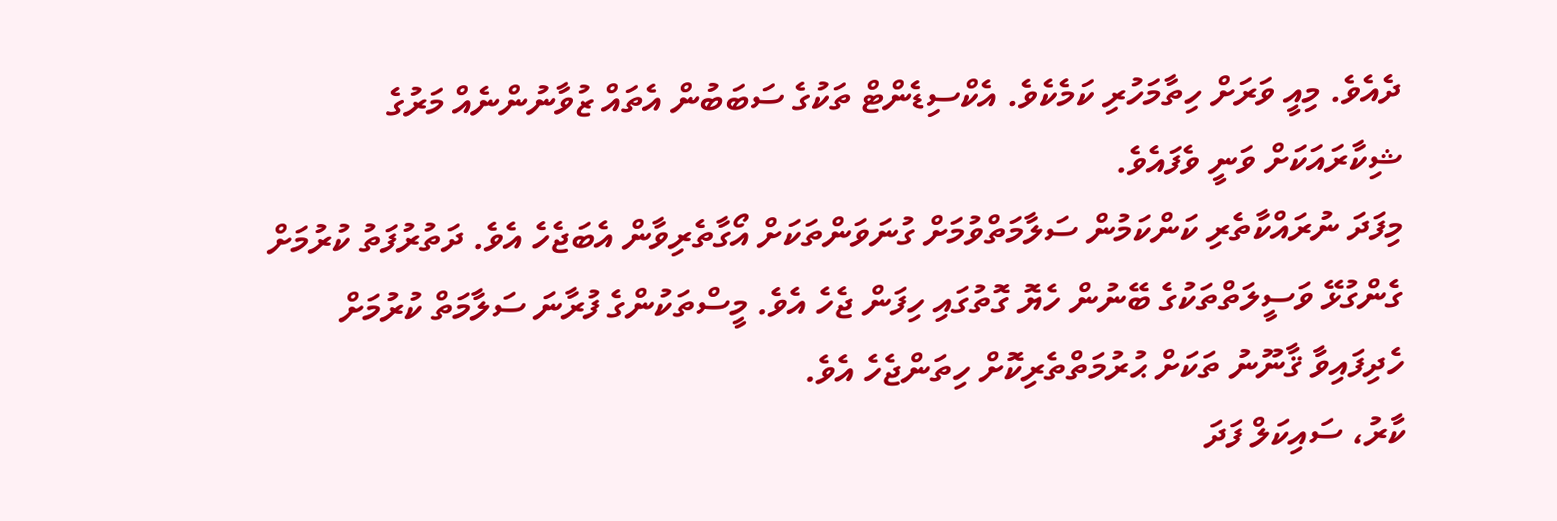ދެއެވެ. މިއީ ވަރަށް ހިތާމަހުރި ކަމެކެވެ. އެކްސިޑެންޓް ތަކުގެ ސަބަބުން އެތައް ޒުވާނުންނެއް މަރުގެ ޝިކާރައަކަށް ވަނީ ވެފައެވެ.
މިފަދަ ނުރައްކާތެރި ކަންކަމުން ސަލާމަތްވުމަށް ގުނަވަންތަކަށް އޯގާތެރިވާން އެބަޖެހެ އެވެ. ދަތުރުފަތު ކުރުމަށް ގެންގުޅޭ ވަސީލަތްތަކުގެ ބޭނުން ހެޔޮ ގޮތުގައި ހިފަން ޖެހެ އެވެ. މީސްތަކުންގެ ފުރާނަ ސަލާމަތް ކުރުމަށް ހެދިފައިވާ ޤާނޫނު ތަކަށް ޙުރުމަތްތެރިކޮށް ހިތަންޖެހެ އެވެ.
ކާރު، ސައިކަލް ފަދަ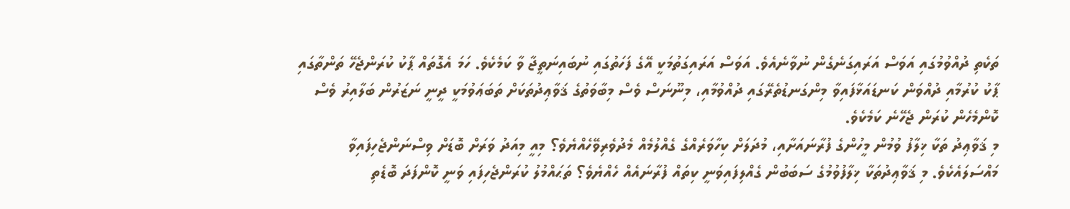ތަކެތި ދުއްވުމުގައި އަވަސް އަރައިގަނެގެން ނުވާނެއެވެ. އަވަސް އަރައިގަތުމަކީ އޭގެ ފަހަތުގައި ނުބައިނަތީޖާ ވާ ކަމެކެވެ. ހަމަ އެގޮތައް ޕާކު ކުރަންޖެހޭ ތަންތާގައި ޕާކު ކުރުމާއި ދުއްވަން ކަނޑައަޅާފައިވާ މިންގަނޑުތެރޭގައި ދުއްވުމާއި، މިނޫނަސް ވެސް މިބާވަތުގެ ޤަވާޢިދުތަކަށް ތަބަޢަވުމަކީ ދީނީ ނަޒަރުން ބަލާއިރު ވެސް ކޮންމެހެން ކުރަން ޖެހޭނެ ކަމެކެވެ.
މި ޤަވާޢިދު ތަކާ ޚިލާފު ވުމުން މީހުންގެ ފުރާނައަށާއި، މުދަލަށް ކިހާވަރެއްގެ ގެއްލުމެއް މެދުވެރިވޭހެއްޔެވެ؟ މިއީ މިއަދު ވަރަށް ބޮޑަށް ވިސްނަންޖެހިފައިވާ މައްސަލައެކެވެ. މި ޤަވާޢިދުތަކާ ޚިލާފުވުމުގެ ސަބަބުން ގެއްލިފައިވަނީ ކިތައް ފުރާނައެއް ހެއްޔެވެ؟ ތަޙައްމުލު ކުރަންޖެހިފައި ވަނީ ކޮންފަދަ ބޮޑެތި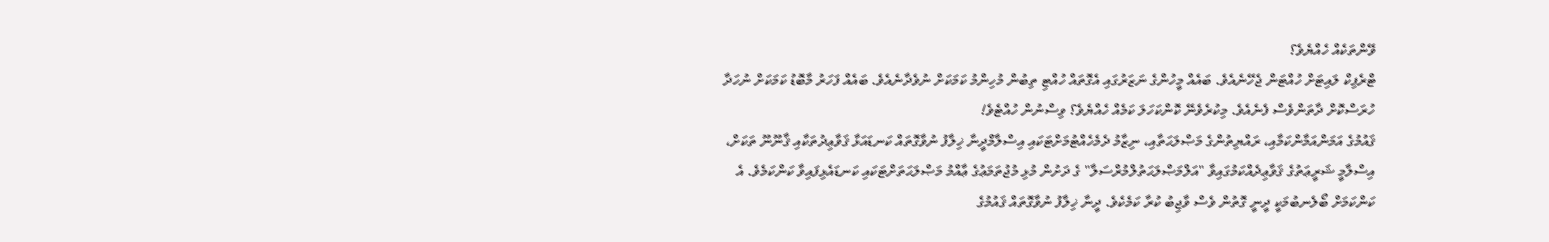ވޭންތަކެއް ހެއްޔެވެ؟
ޓްރެފިކް ލައިޓަށް ހުއްޓަން ޖެހޭނެއެވެ. ބައެއް މީހުންގެ ނަޒަރުގައި އެގޮތައް ހުއްޓި ތިބުން މުހިންމު ކަމަކަށް ނުވެދާނެއެވެ. ބައެއް ފަހަރު މާބޮޑު ކަމަކަށް ނުހަދާ ހުރަސްކޮށް ދާތަންވެސް ފެނެއެވެ. މިކުރެވެނޭ ކޮންކަހަލަ ކަމެއް ހެއްޔެވެ؟ ވިސްނުން ހުއްޓެވެ!
ޤައުމުގެ އަމަންއަމާންކަމާއި، ރައްޔިތުންގެ މަޞްލަޙަތާއި، ނިޒާމު ދެމެހެއްޓުމަށްޓަކައި އިސްލާމްދީނާ ޚިލާފު ނުވާގޮތައް ކަނޑައަޅާ ޤަވާޢިދުތަކާއި ޤާނޫނޫ ތަކަށް، އިސްލާމީ ޝަރީޢަތުގެ ޤަވާޢިދެއްކަމުގައިވާ "އަލްމަޞްލަޙަތުލްމުރްސަލާ" ގެ ދަށުން މުޅި މުޖުތަމަޢުގެ ޢާއްމު މަޞްލަޙަތަށްޓަކައި ކަނޑައެޅިފައިވާ ކަންކަމެވެ. އެ ކަންކަމަށް ބޯލެނބުމަކީ ދީނީ ގޮތުން ވެސް ވާޖިބު ކުރާ ކަމެކެވެ. ދީނާ ޚިލާފު ނުވާގޮތައް ޤައުމުގެ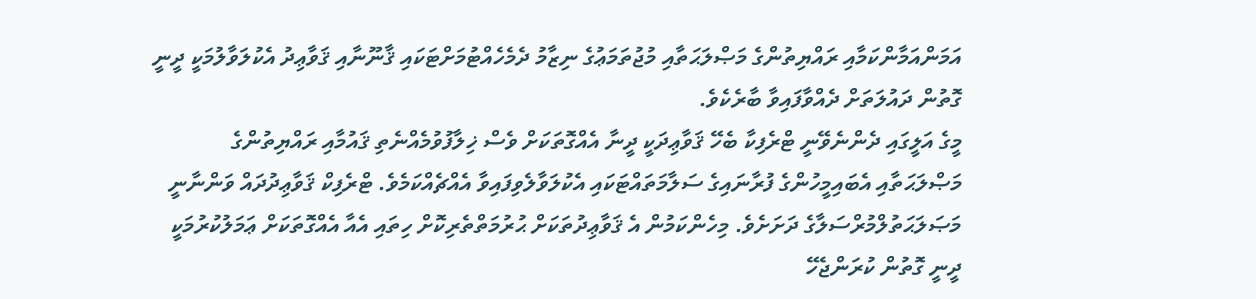އަމަންއަމާންކަމާއި ރައްޔިތުންގެ މަޞްލަޙަތާއި މުޖުތަމަޢުގެ ނިޒާމު ދެމެހެއްޓުމަށްޓަކައި ޤާނޫނާއި ޤަވާޢިދު އެކުލަވާލުމަކީ ދީނީ ގޮތުން ދައުލަތަށް ދެއްވާފައިވާ ބާރެކެވެ.
މީގެ އަލީގައި ދެންނެވޭނީ ޓްރެފިކާ ބެހޭ ޤަވާޢިދަކީ ދީނާ އެއްގޮތަކަށް ވެސް ޚިލާފުވުމެއްނެތި ޤައުމާއި ރައްޔިތުންގެ މަޞްލަޙަތާއި އެބައިމީހުންގެ ފުރާނައިގެ ސަލާމަތައްޓަކައި އެކުލަވާލެވިފައިވާ އެއްޗެއްކަމެވެ. ޓްރެފިކް ޤަވާޢިދުދައް ވަންނާނީ މަޞަލަޙަތުލްމުރްސަލާގެ ދަށަށެވެ. މިހެންކަމުން އެ ޤަވާޢިދުތަކަށް ޙުރުމަތްތެރިކޮށް ހިތައި އެއާ އެއްގޮތަކަށް ޢަމަލުކުރުމަކީ ދީނީ ގޮތުން ކުރަންޖެހޭ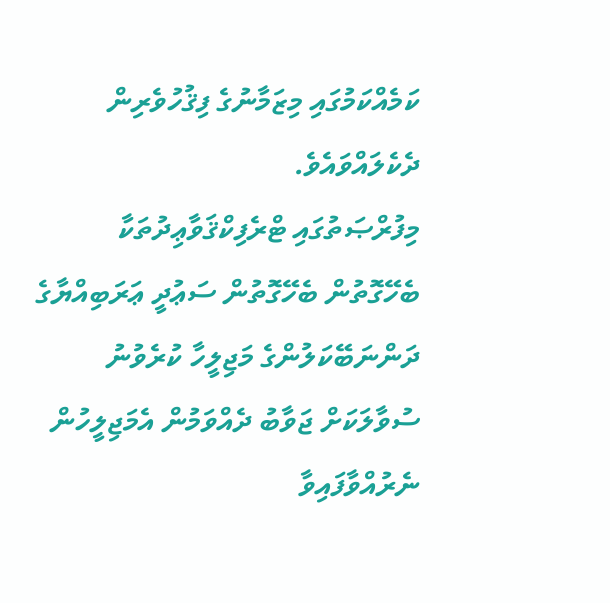ކަމެއްކަމުގައި މިޒަމާނުގެ ފިޤުހުވެރިން ދެކެލައްވައެވެ.
މިފުރްޞަތުގައި ޓްރެފިކްޤަވާޢިދުތަކާ ބެހޭގޮތުން ބެހޭގޮތުން ސަޢުދީ ޢަރަބިއްޔާގެ ދަންނަބޭކަލުންގެ މަޖިލީހާ ކުރެވުނު ސުވާލަކަށް ޖަވާބު ދެއްވަމުން އެމަޖިލީހުން ނެރުއްވާފައިވާ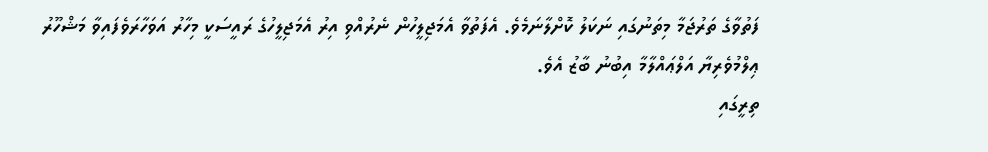ފަތުވާގެ ތަރުޖަމާ މިތަނުގައި ނަކަލު ކޮށްލާނަމެވެ. އެފަތުވާ އެމަޖިލީހުން ނެރުއްވި އިރު އެމަޖިލީހުގެ ރައީސަކީ މިހާރު އަވަހާރަވެފައިވާ މަޝްހޫރު ޢިލްމުވެރިޔާ އަލްޢައްލާމާ އިބުނު ބާޒު އެވެ.
ތިރީގައި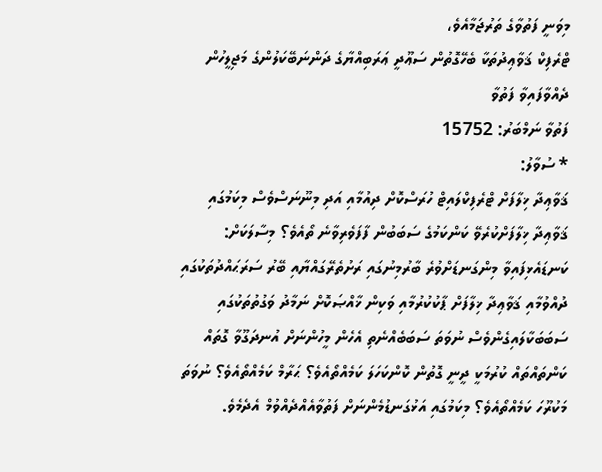މިވަނީ ފަތުވާގެ ތަރުޖަމާއެވެ،
ޓްރެފިކް ޤަވާޢިދުތަކާ ބެހޭގޮތުން ސަޢޫދީ ޢަރަބިއްޔާގެ ދަންނަބޭކަލުންގެ މަޖިލީހުން ދެއްވާފައިވާ ފަތުވާ
ފަތުވާ ނަމްބަރު: 15752
* ސުވާލު:
ޤަވާޢިދާ ޚިލާފަށް ޓްރެފިކްލައިޓް ހުރަސްކޮށް ދިއުމާއި އަދި މިނޫނަސްވެސް މިކަމުގައި ޤަވާޢިދާ ޚިލާފަށްކުރެވޭ ކަންކަމުގެ ސަބަބުން ފާފަވެރިވާނެ ތޯއެވެ؟ މިސާލަކަށް: ކަނޑައެޅިފައިވާ މިންގަނޑަށްވުރެ ބާރުމިނުގައި ރަށުތެރޭގައްޔާއި ބޭރު ސަރަޙައްދުތަކުގައި ދުއްވުމާއި ޤަވާޢިދާ ޚިލާފަށް ޕާކުކުރުމާއި ވަކިން ޚާއްޞަކޮށް ނަމާދު ވަގުތުތަކުގައި ސަބަބަކާލައިގެންވެސް ނުވަތަ ސަބަބެއްނެތި އެހެން މީހުންނަށް އުނދަގޫވާ ގޮތައް ކަންތައްތައް ކުރުމަކީ ދީނީ ގޮތުން ކޮންކަހަލަ ކަމެއްތޯއެވެ؟ ޙަރާމް ކަމެއްތޯއެވެ؟ ނުވަތަ މަކުރޫހަ ކަމެއްތޯއެވެ؟ މިކަމުގައި އަޅުގަނޑުމެންނަށް ފަތުވާއެއްދެއްވުމް އެދެމެވެ.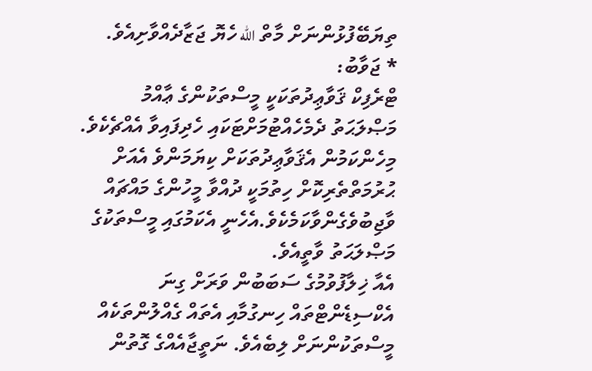ތިޔަބޭފުޅުންނަށް މާތް الله ހެޔޮ ޖަޒާދެއްވާށިއެވެ.
* ޖަވާބު:
ޓްރެފިކް ޤަވާޢިދުތަކަކީ މީސްތަކުންގެ ޢާއްމު މަޞްލަޙަތު ދެމެހެއްޓުމަށްޓަކައި ހެދިފައިވާ އެއްޗެކެވެ. މިހެންކަމުން އެޤަވާޢިދުތަކަށް ކިޔަމަންވެ އެއަށް ޙުރުމަތްތެރިކޮށް ހިތުމަކީ ދުއްވާ މީހުންގެ މައްޗައް ވާޖިބުވެގެންވާކަމެކެވެ.އެހެނީ އެކަމުގައި މީސްތަކުގެ މަޞްލަޙަތު ވާތީއެވެ.
އެއާ ޚިލާފުވުމުގެ ސަބަބުން ވަރަށް ގިނަ އެކްސިޑެންޓްތައް ހިނގުމާއި އެތައް ގެއްލުންތަކެއް މީސްތަކުންނަށް ލިބެއެވެ. ނަތީޖާއެއްގެ ގޮތުން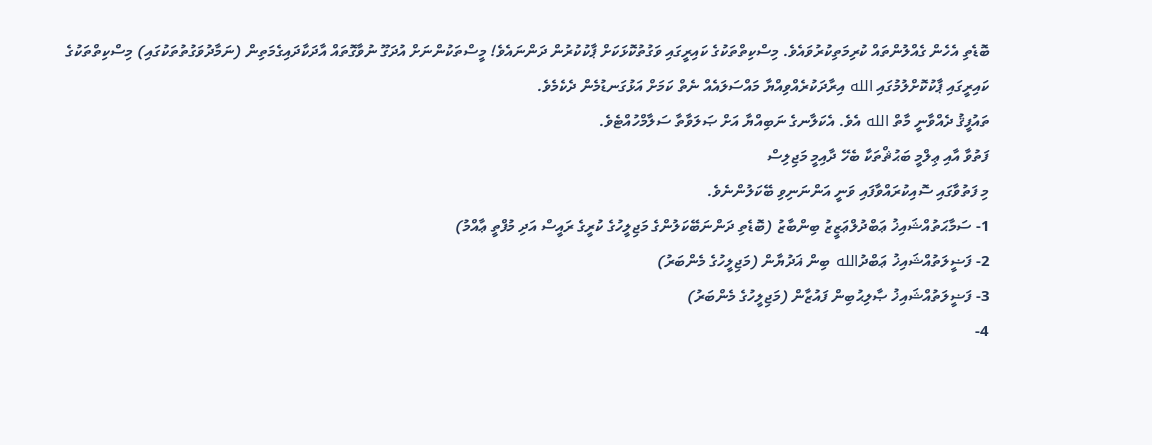ބޮޑެތި އެހެން ގެއްލުންތައް ކުރިމަތިކުރުވައެވެ. މިސްކިތްތަކުގެ ކައިރީގައި ވަގުތުކޮޅަކަށް ޕާކުކުރުން ދަންނައެވެ! މީސްތަކުންނަށް އުދަގޫ ނުވާގޮތައް އާދަކާދައިގެމަތިން (ނަމާދުވަގުތުތަކުގައި) މިސްކިތްތަކުގެ ކައިރީގައި ޕާކުކޮށްލުމުގައި الله އިރާދަކުރެއްވިއްޔާ މައްސަލައެއް ނެތް ކަމަށް އަޅުގަނޑުމެން ދެކެމެވެ.
ތައުފީޤު ދެއްވާނީ މާތް الله އެވެ. އެކަލާނގެ ނަބިއްޔާ އަށް ޞަލަވާތާ ސަލާމްހުއްޓެވެ.
ފަތުވާ އާއި ޢިލްމީ ބަޙުޘްތަކާ ބެހޭ ދާއިމީ މަޖިލިސް
މި ފަތުވާގައި ސޮއިކުރައްވާފައި ވަނީ އަންނަނިވި ބޭކަލުންނެވެ.
1- ސަމާޙަތުއްޝައިޚު ޢަބްދުލްޢަޒީޒު ބިންބާޒު (ބޮޑެތި ދަންނަބޭކަލުންގެ މަޖިލީހުގެ ކުރީގެ ރައީސް އަދި މުފްތީ ޢާއްމު)
2- ފަޟީލަތުއްޝައިޚު ޢަބްދުالله ބިން ޣަދުޔާން (މަޖިލީހުގެ މެންބަރު)
3- ފަޟީލަތުއްޝައިޚު ޞާލިޙުބިން ފައުޒާން (މަޖިލީހުގެ މެންބަރު)
4-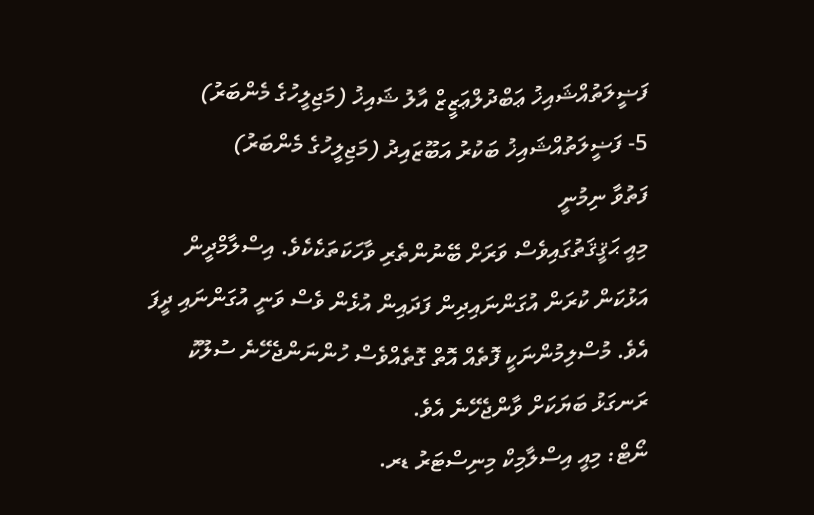ފަޟީލަތުއްޝައިޚު ޢަބްދުލްޢަޒީޒް އާލު ޝައިޚު (މަޖިލީހުގެ މެންބަރު)
5- ފަޟީލަތުއްޝައިޚު ބަކުރު އަބޫޒައިދު (މަޖިލީހުގެ މެންބަރު)
ފަތުވާ ނިމުނީ
މިއީ ޙަޤީޤަތުގައިވެސް ވަރަށް ބޭނުންތެރި ވާހަކަތަކެކެވެ. އިސްލާމްދީން އަޅުކަން ކުރަން އުގަންނައިދިން ފަދައިން އުޅެން ވެސް ވަނީ އުގަންނައި ދީފަ އެވެ. މުސްލިމުންނަކީ ފޮތެއް އޮތް ގޮތެއްވެސް ހުންނަންޖެހޭނެ ސުލޫކު ރަނގަޅު ބަޔަކަށް ވާންޖެހޭނެ އެވެ.
ނޯޓް: މިއީ އިސްލާމިކް މިނިސްޓަރު ޑރ.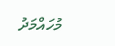މުހައްމަދު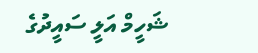ޝަހީމް އަލީ ސައީދުގެ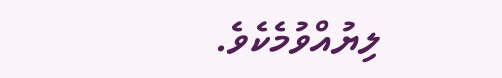ލިޔުއްވުމެކެވެ.